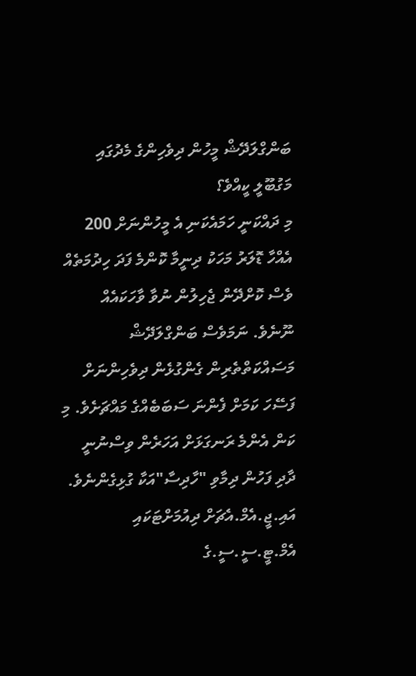ބަންގްލަދޭޝް މީހުން ދިވެހިންގެ މެދުގައި މަގުބޫލީ ކީއްވެ؟
މި ދައްކަނީ ހަމައެކަނި އެ މީހުންނަށް 200 އެއްހާ ޑޮލަރު މަހަކު ދިނީމާ ކޮންމެ ފަދަ ހިދުމަތެއް ވެސް ކޮށްދޭން ޖެހިލުން ނުވާ ވާހަކައެއް ނޫނެވެ. ނަމަވެސް ބަންގްލަދޭޝް މަސައްކަތްތެރިން ގެންގުޅެން ދިވެހިންނަށް ފަސޭހަ ކަމަށް ފެންނަ ސަބަބެއްގެ މައްޗަށެވެ. މި ކަން އެންމެ ރަނގަޅަށް އަހަރެން ވިސްނުނީ ދާދި ފަހުން ދިމާވި "ހާދިސާ"އަކާ ގުޅިގެންނެވެ.
އައި.ޖީ.އެމް.އެޗަށް ދިއުމަށްޓަކައި އެމް.ޓީ.ސީ.ސީ.ގެ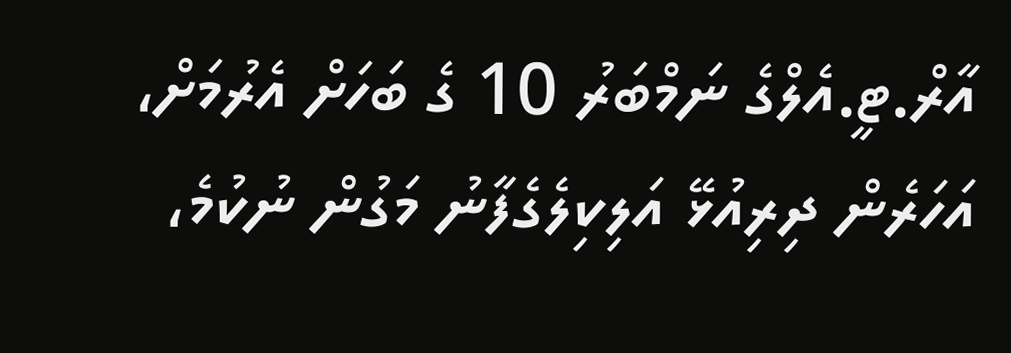އާރް.ޓީ.އެލްގެ ނަމްބަރު 10 ގެ ބަހަށް އެރުމަށް، އަހަރެން ދިރިއުޅޭ އަލިކިލެގެފާނު މަގުން ނުކުމެ،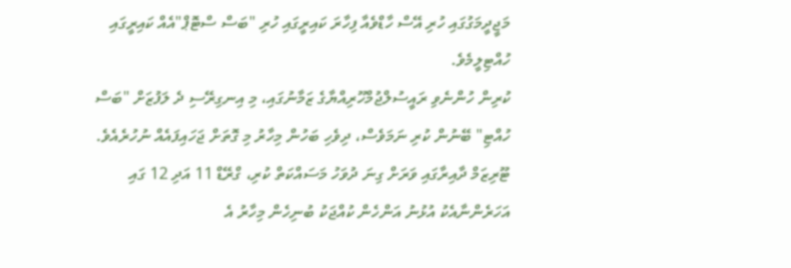މަޖީދީމަގުގައި ހުރި އޭސް ހާޑްވެއާ ފިހާރަ ކައިރީގައި ހުރި "ބަސް ސްޓޮޕް"އެއް ކައިރީގައި ހުއްޓިލީމެވެ.
ކުރިން ހުންނެވި ރައީސުލްޖުމްހޫރިއްޔާގެ ޒަމާނުގައި، މި އިނގިރޭސި ދެ ލަފުޒަށް "ބަސް ހުއްޓި" ބޭނުން ކުރި ނަމަވެސް، ދިވެހި ބަހުން މިހާރު މި ގޮތަށް ޖަހައިފައެއް ނުހުރެއެވެ. ޓޫރިޒަމް ދާއިރާގައި ވަރަށް ގިނަ ދުވަހު މަސައްކަތް ކުރި، ގްރޭޑް 11 އަދި 12 ގައި އަހަރެންނާއެކު އުޅުނު އަންހެން ކުއްޖަކު ބުނިހެން މިހާރު އެ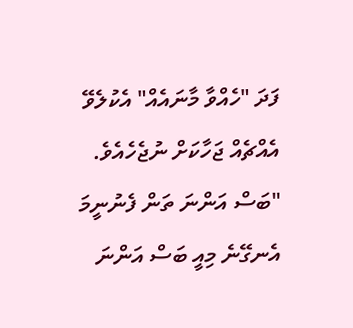ފަދަ "ހެއްވާ މާނައެއް" އެކުލެވޭ އެއްޗެއް ޖަހާކަށް ނުޖެހެއެވެ.
"ބަސް އަންނަ ތަން ފެނުނީމަ އެނގޭނެ މިއީ ބަސް އަންނަ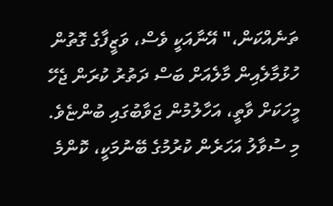ތަނެއްކަން،" އޭނާއަކީ ވެސް، ވަޒީފާގެ ގޮތުން ހުޅުމާލެއިން މާލެއަށް ބަސް ދަތުރު ކުރަން ޖެހޭ މީހަކަށް ވާތީ، އަހާލުމުން ޖަވާބުގައި ބުންޏެވެ.
މި ސުވާލު އަހަރެން ކުރުމުގެ ބޭނުމަކީ، ކޮންމެ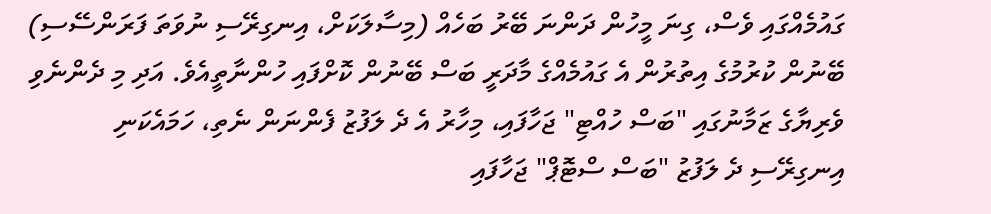ގައުމެއްގައި ވެސް، ގިނަ މީހުން ދަންނަ ބޭރު ބަހެއް (މިސާލަކަށް، އިނގިރޭސި ނުވަތަ ފަރަންސޭސި) ބޭނުން ކުރުމުގެ އިތުރުން އެ ގައުމެއްގެ މާދަރީ ބަސް ބޭނުން ކޮށްފައި ހުންނާތީއެވެ. އަދި މި ދެންނެވި ވެރިޔާގެ ޒަމާނުގައި "ބަސް ހުއްޓި" ޖަހާފައި، މިހާރު އެ ދެ ލަފުޒު ފެންނަން ނެތި، ހަމައެކަނި އިނގިރޭސި ދެ ލަފުޒު "ބަސް ސްޓޮޕް" ޖަހާފައި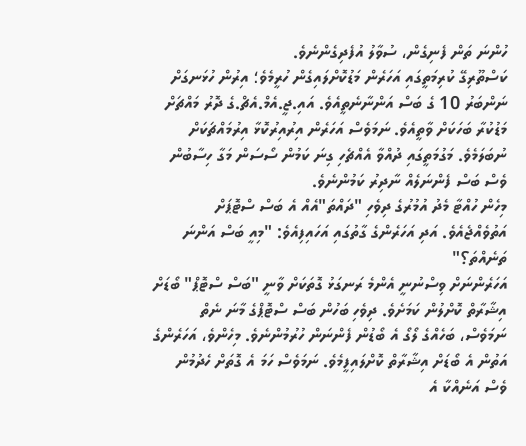ހުންނަ ތަން ފެނިގެން، ސުވާލު އުފެދިގެންނެވެ.
ކަސްތޫރިގޭ ކުރިމަތީގައި އަހަރެން މަޑުކޮށްލައިގެން ހުރީމެވެ؛ އިރުން ހުޅަނގަށް ނަންބަރު 10 ގެ ބަސް އަންނާނެތީއެވެ. އައި.ޖީ.އެމް.އެޗް.ގެ ދޮރު މައްޗަށް މަޑުކުރާ ބަހަކަށް ވާތީއެވެ. ނަމަވެސް އަހަރެން އިރުއިރުކޮޅާ އިރުމައްޗަކަށް ނުބަލަމެވެ. މަގުމަތީގައި ދުއްވާ އެއްޗެހި ގިނަ ކަމުން ސޯސަން މަގާ ހިސާބުން ވެސް ބަސް ފެންނަލެއް ނާދިރު ކަމުންނެވެ.
މިހެން ހުއްޓާ މެދު އުމުރުގެ ދިވެހި "ދައްތަ"އެއް އެ ބަސް ސްޓޮޕަށް އަތުވެއްޖެއެވެ. އަދި އަހަރެންގެ ގާތުގައި އަހައިފިއެވެ: "މިއީ ބަސް އަންނަ ތަނެއްތަ؟"
އަހަރެންނަށް ވިސްނުނީ އެންމެ ރަނގަޅު ގޮތަކަށް ވާނީ "ބަސް ސްޓޮޕް" ބޯޑަށް އިޝާރާތް ކޮށްލުން ކަމަށެވެ. ދިވެހި ބަހުން ބަސް ސްޓޮޕްގެ މާނަ ނެތް ނަމަވެސް، ބަހެއްގެ ލޯގޯ އެ ބޯޑުން ފެންނަން ހުރުމުންނެވެ. މިހެންވެ، އަހަރެންގެ އަތުން އެ ބޯޑަށް އިޝާރާތް ކޮށްލައިފީމެވެ. ނަމަވެސް ހަމަ އެ ގޮތަށް ހެދުމުން ވެސް އަނެއްކާ އެ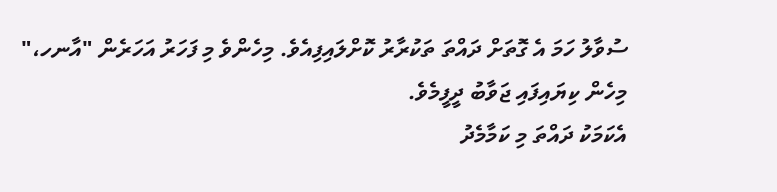ސުވާލު ހަމަ އެ ގޮތަށް ދައްތަ ތަކުރާރު ކޮށްލައިފިއެވެ. މިހެންވެ މި ފަހަރު އަހަރެން "އާނހ،" މިހެން ކިޔައިފައި ޖަވާބު ދީފީމެވެ.
އެކަމަކު ދައްތަ މި ކަމާމެދު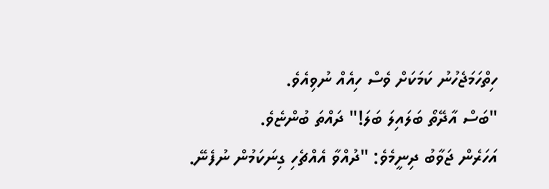ހިތްހަމަޖެހުނު ކަމަކަށް ވެސް ހިއެއް ނުވިއެވެ.
"ބަސް އާދޭތޯ ބަލައިލަ ބަލަ!" ދައްތަ ބުންޏެވެ.
އަހަރެން ޖަވާބު ދިނީމެވެ: "ދުއްވާ އެއްޗެހި ގިނަކަމުން ނުފެނޭ.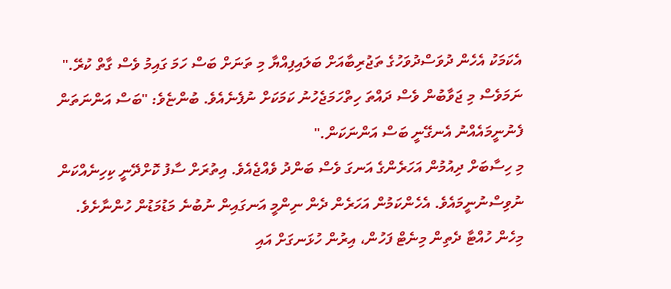އެކަމަކު އެހެން ދުވަސްދުވަހުގެ ތަޖުރިބާއަށް ބަލައިފިއްޔާ މި ތަނަށް ބަސް ހަމަ ގައިމު ވެސް ގާތް ކުރޭ."
ނަމަވެސް މި ޖަވާބުން ވެސް ދައްތަ ހިތްހަމަޖެހުނު ކަމަކަށް ނުފެނެއެވެ. ބުންޏެވެ: "ބަސް އަންނަތަން ފެނުނީމައެއްނު އެނގޭނީ ބަސް އަންނަކަން."
މި ހިސާބަށް ދިއުމުން އަހަރެންގެ އަނގަ ވެސް ބަންދު ވެއްޖެއެވެ. އިތުރަށް ސާފު ކޮށްދޭނީ ކިހިނެއްކަން ނުވިސްނުނީމައެވެ. އެހެންކަމުން އަހަރެން ދެން ނިންމީ އަނގައިން ނުބުނެ މަޑުމަޑުން ހުންނާށެވެ.
މިހެން ހުއްޓާ ދެތިން މިނެޓް ފަހުން، އިރުން ހުޅަނގަށް އައި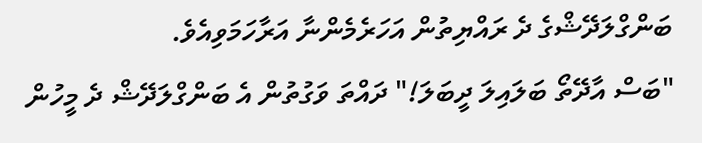ބަންގްލަދޭޝްގެ ދެ ރައްޔިތުން އަހަރެމެންނާ އަރާހަމަވިއެވެ.
"ބަސް އާދޭތޯ ބަލައިލަ ދީބަލަ!" ދައްތަ ވަގުތުން އެ ބަންގްލަދޭޝް ދެ މީހުން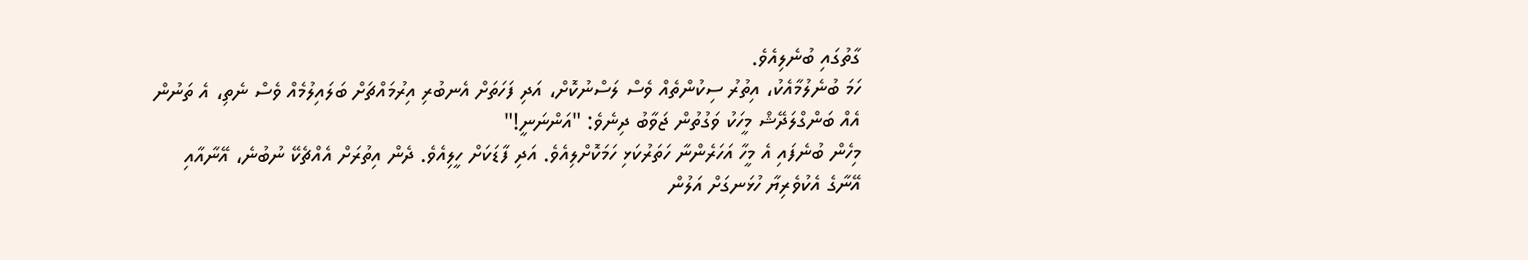ގާތުގައި ބުނެލިއެވެ.
ހަމަ ބުނެލުމާއެކު، އިތުރު ސިކުންތެއް ވެސް ލަސްނުކޮށް، އަދި ފަހަތަށް އެނބުރި އިރުމައްޗަށް ބަލައިލުމެއް ވެސް ނެތި، އެ ތަނުން އެއް ބަންގްލަދޭޝް މީހަކު ވަގުތުން ޖަވާބު ދިނެވެ: "އަންނަނީ!"
މިހެން ބުނެފައި އެ މީހާ އަހަރެންނާ ހަތަރުކަޅި ހަމަކޮށްލިއެވެ. އަދި ފާޑަކަށް ހީލިއެވެ. ދެން އިތުރަށް އެއްޗެކޭ ނުބުނެ، އޭނާއާއި އޭނާގެ އެކުވެރިޔާ ހުޅަނގަށް އަލުން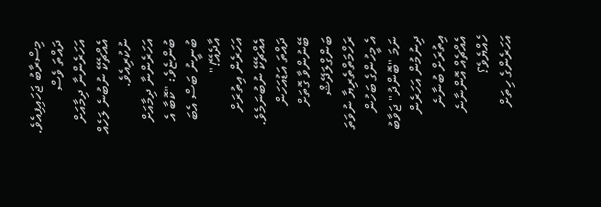މިސްރާބު ޖަހައިފިއެވެ.
ދައްތަ ވެސް އަހަރެންނާ ދިމާއަށް އެއްޗެކޭ ނުބުނެ ލަހެއް ނުކުރިއެވެ. އަހަރެންނާ ދިމާއަށް ބުންޏެވެ: "ކޮބާ އެ ބުނީނު ބަސް އެބަ އާދެއޭ!"
އަހަރެން އިތުރަށް އެއްޗެކޭ ނުބުނަމެވެ. ދައްތަ އަޑުއަހަން ބޭނުންވާ ގޮތަށް ބަންގްލަދޭޝް ރަހްމަތްތެރިޔާ ނުވަތަ އެ މީހުންގެ ބަހުން ނަމަ "ބޮންދު" ޖަވާބު ދިނުމުން އަހަރެން އިތުރަށް ބުނާނެ އެއްޗެއް އޮންނާނެ ހެއްޔެވެ؟
އަހަރެންގެ ހިތަށް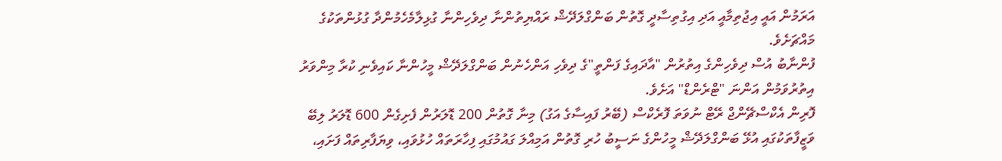އަރަމުން އައީ އިޖުތިމާއީ އަދި އިގުތިސާދީ ގޮތުން ބަންގްލަދޭޝް ރައްޔިތުންނާ ދިވެހިންނާ ގުޅިލާމެހެމުންދާ ގުޅުންތަކުގެ މައްޗަށެވެ.
ފުންނާބު އުސް ދިވެހިންގެ އިތުރުން "އާދައިގެ ފަންތީ"ގެ ދިވެހި އަންހެނުން ބަންގްލަދޭޝް މީހުންނާ ކައިވެނި ކުރާ މިންވަރު އިތުރުވަމުން އަންނަ "ޓްރެންޑް" އަށެވެ.
ފޮރިން އެކްސްޗޭންޖް ރޭޓް ނުވަތަ ފޮރެކްސް (ބޭރު ފައިސާގެ އަގު) މިނާ ގޮތުން 200 ޑޮލަރުން ފެށިގެން 600 ޑޮލަރު ލިބޭ ވަޒީފާތަކުގައި އުޅޭ ބަންގްލަދޭޝް މީހުންގެ ނަސީބު ހުރި ގޮތުން އަމިއްލަ ގައުމުގައި ފިހާރަތައް ހުޅުވައި، ވިޔަފާރިތައް ފަށައި،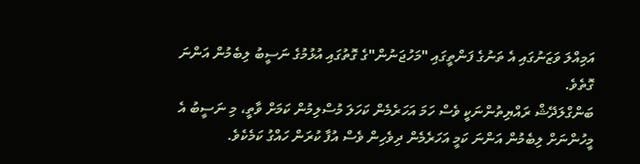އަމިއްލަ ވަޒަނުގައި އެ ތަނުގެ ފަންތީގައި "މަހުޖަނުން"ގެ ގޮތުގައި އުޅުމުގެ ނަސީބު ލިބެމުން އަންނަ ގޮތެވެ.
ބަންގްލަދޭޝް ރައްޔިތުންނަކީ ވެސް ހަމަ އަހަރެމެން ކަހަލަ މުސްލިމުން ކަމަށް ވާތީ، މި ނަސީބު އެ މީހުންނަށް ލިބެމުން އަންނަ ކަމީ އަހަރެމެން ދިވެހިން ވެސް އުފާ ކުރަން ހައްގު ކަމެކެވެ.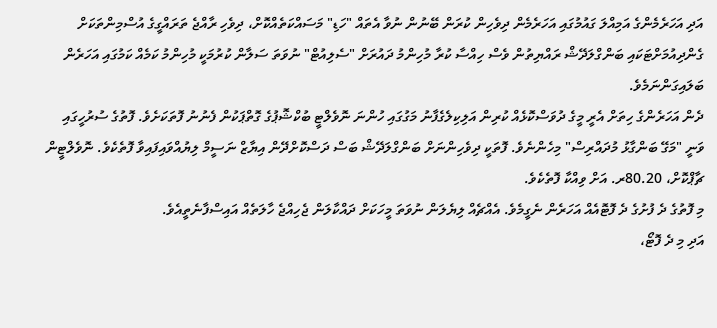އަދި އަހަރެމެންގެ އަމިއްލަ ގައުމުގައި އަހަރެމެން ދިވެހިން ކުރަން ބޭނުން ނުވާ އެތައް "ހަޑި" މަސައްކަތެއްކޮށް، ދިވެހި ރާއްޖެ ތަރައްގީގެ އުސްމިންތަކަށް ގެންދިއުމަށްޓަކައި ބަންގްލަދޭޝް ރައްޔިތުން ވެސް ހިއްސާ ކުރާ މުހިންމު ދައުރަށް "ސެލިއުޓް" ނުވަތަ ސަލާން ކުރުމަކީ މުހިންމު ކަމެއް ކަމުގައި އަހަރެން ބަލައިގަންނަމެވެ.
ދެން އަހަރެންގެ ހިތަށް އެރީ މީގެ ދުވަސްކޮޅެއް ކުރިން އަލިކިލެގެފާނު މަގުގައި ހުންނަ ނޮވެލްޓީ ބުކްޝޮޕުގެ ގޮތްޕަކުން ފެނުނު ފޮތަކަށެވެ. ފޮތުގެ ސުރުހީގައި ވަނީ "މަގޭ ބަންގާޅު މުދައްރިސް" މިހެންނެވެ. ފޮތަކީ ދިވެހިންނަށް ބަންގްލަދޭޝް ބަސް ދަސްކޮށްދޭން އިޔާޒް ނަސީމް ލިޔުއްވައިފައިވާ ފޮތެކެވެ. ނޮވެލްޓީން ޗާޕްކޮށް، 80.20ރ. އަށް ވިއްކާ ފޮތެކެވެ.
މި ފޮތުގެ ދެ ފުށުގެ ދެ ފޮޓޮއެއް އަހަރެން ނެގީމެވެ. އެއްޗެއް ލިޔެލަން ނުވަތަ މީހަކަށް ދައްކާލަން ޖެހިއްޖެ ހާލަތެއް އައިސްފާނެތީއެވެ.
އަދި މި ދެ ފޮޓޯ،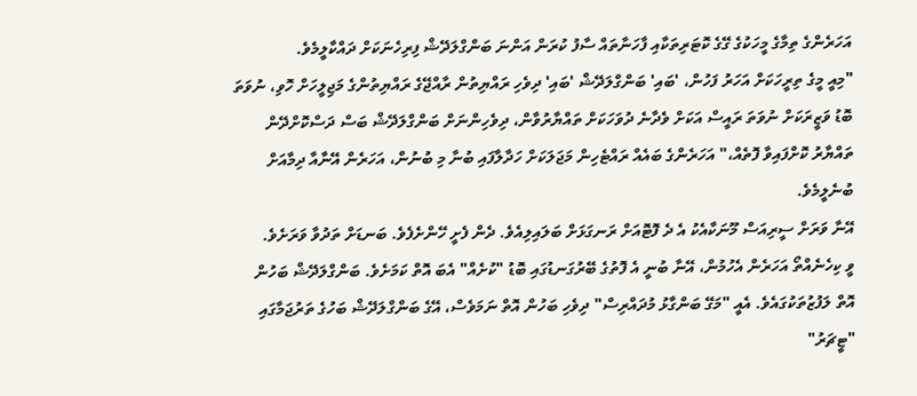އަހަރެންގެ ތިމާގެ މީހަކުގެ ގޭގެ ކޮޓަރިތަކާއި ފާހަނާތައް ސާފު ކުރަން އަންނަ ބަންގްލަދޭޝް ފިރިހެނަކަށް ދައްކާލީމެވެ.
"މިއީ މީގެ ތިރީހަކަށް އަހަރު ފަހުން، 'ބައި' ބަންގްލަދޭޝް 'ބައި' ދިވެހި ރައްޔިތުން ރާއްޖޭގެ ރައްޔިތުންގެ މަޖިލީހަށް ހޮވި، ނުވަތަ ބޮޑު ވަޒީރަކަށް ނުވަތަ ރައީސް އަކަށް ވެދާނެ ދުވަހަކަށް ތައްޔާރުވާން، ދިވެހިންނަށް ބަންގްލަދޭޝް ބަސް ދަސްކޮށްދޭން ތައްޔާރު ކޮށްފައިވާ ފޮތެއް،" އަހަރެންގެ ބައެއް ރައްޓެހިން މަޖަލަކަށް ހަދާލާފައި ބުނާ މި ބުނުން، އަހަރެން އޭނާއާ ދިމާއަށް ބުނެލީމެވެ.
އޭނާ ވަރަށް ސީރިއަސް މޫނަކާއެކު އެ ދެ ފޮޓޮއަށް ރަނގަޅަށް ބަލައިލިއެވެ. ދެން ފެށީ ހޭންށެފެވެ. ބަނޑަށް ތަދުވާ ވަރަށެވެ.
ވީ ކިހެނެއްތޯ އަހަރެން އެހުމުން، އޭނާ ބުނީ އެ ފޮތުގެ ބޭރުގަނޑުގައި ބޮޑު "ކުށެއް" އެބަ އޮތް ކަމަށެވެ. ބަންގްލަދޭޝް ބަހުން އޮތް ލަފުޒުތަކުގައެވެ. އެއީ "މަގޭ ބަންގާޅު މުދައްރިސް" ދިވެހި ބަހުން އޮތް ނަމަވެސް، އޭގެ ބަންގްލަދޭޝް ބަހުގެ ތަރުޖަމާގައި "ޓީޗަރު"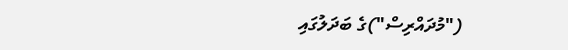("މުދައްރިސް")ގެ ބަދަލުގައި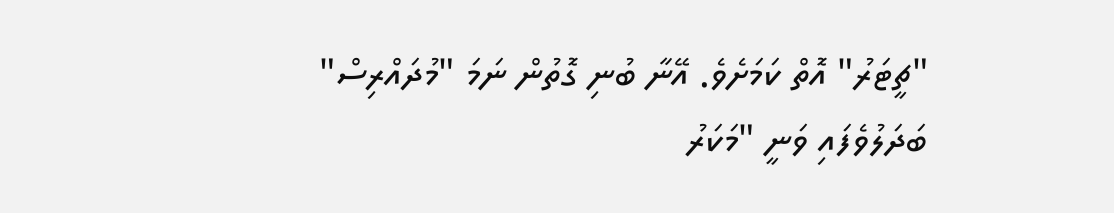"ޗީޓަރު" އޮތް ކަމަށެވެ. އޭނާ ބުނި ގޮތުން ނަމަ "މުދައްރިސް" ބަދަލުވެފައި ވަނީ "މަކަރު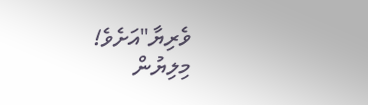ވެރިޔާ"އަށެވެ!
މިލިޔުން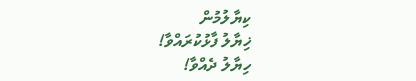ކިޔާލުމުން
ޚިޔާލު ފާޅުކުރައްވާ!
ހިޔާލު ދެއްވާ!